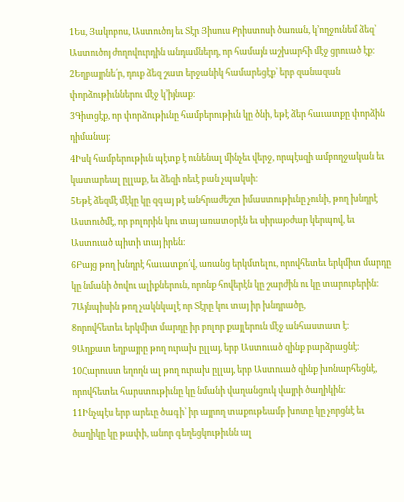1Ես, Յակոբոս, Աստուծոյ եւ Տէր Յիսուս Քրիստոսի ծառան, կ՚ողջունեմ ձեզ՝ Աստուծոյ ժողովուրդին անդամներդ, որ համայն աշխարհի մէջ ցրուած էք։
2Եղբայրնե՛ր, դուք ձեզ շատ երջանիկ համարեցէք՝ երբ զանազան փորձութիւններու մէջ կ՚իյնաք։
3Գիտցէք, որ փորձութիւնը համբերութիւն կը ծնի, եթէ ձեր հաւատքը փորձին դիմանայ։
4Իսկ համբերութիւն պէտք է ունենալ մինչեւ վերջ, որպէսզի ամբողջական եւ կատարեալ ըլլաք, եւ ձեզի ոեւէ բան չպակսի։
5Եթէ ձեզմէ մէկը կը զգայ թէ անհրաժեշտ իմաստութիւնը չունի, թող խնդրէ Աստուծմէ, որ բոլորին կու տայ առատօրէն եւ սիրայօժար կերպով, եւ Աստուած պիտի տայ իրեն։
6Բայց թող խնդրէ հաւատքո՛վ, առանց երկմտելու, որովհետեւ երկմիտ մարդը կը նմանի ծովու ալիքներուն, որոնք հովերէն կը շարժին ու կը տարուբերին։
7Այնպիսին թող չակնկալէ որ Տէրը կու տայ իր խնդրածը,
8որովհետեւ երկմիտ մարդը իր բոլոր քայլերուն մէջ անհաստատ է։
9Աղքատ եղբայրը թող ուրախ ըլլայ, երբ Աստուած զինք բարձրացնէ։
10Հարուստ եղողն ալ թող ուրախ ըլլայ, երբ Աստուած զինք խոնարհեցնէ, որովհետեւ հարստութիւնը կը նմանի վաղանցուկ վայրի ծաղիկին։
11Ինչպէս երբ արեւը ծագի՝ իր այրող տաքութեամբ խոտը կը չորցնէ եւ ծաղիկը կը թափի, անոր գեղեցկութիւնն ալ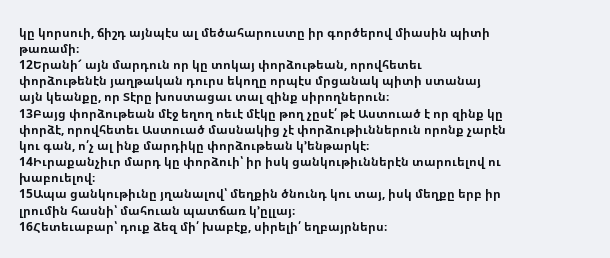կը կորսուի, ճիշդ այնպէս ալ մեծահարուստը իր գործերով միասին պիտի թառամի։
12Երանի՜ այն մարդուն որ կը տոկայ փորձութեան, որովհետեւ փորձութենէն յաղթական դուրս եկողը որպէս մրցանակ պիտի ստանայ այն կեանքը, որ Տէրը խոստացաւ տալ զինք սիրողներուն։
13Բայց փորձութեան մէջ եղող ոեւէ մէկը թող չըսէ՛ թէ Աստուած է որ զինք կը փորձէ, որովհետեւ Աստուած մասնակից չէ փորձութիւններուն որոնք չարէն կու գան, ո՛չ ալ ինք մարդիկը փորձութեան կ՚ենթարկէ։
14Իւրաքանչիւր մարդ կը փորձուի՝ իր իսկ ցանկութիւններէն տարուելով ու խաբուելով։
15Ապա ցանկութիւնը յղանալով՝ մեղքին ծնունդ կու տայ, իսկ մեղքը երբ իր լրումին հասնի՝ մահուան պատճառ կ՚ըլլայ։
16Հետեւաբար՝ դուք ձեզ մի՛ խաբէք, սիրելի՛ եղբայրներս։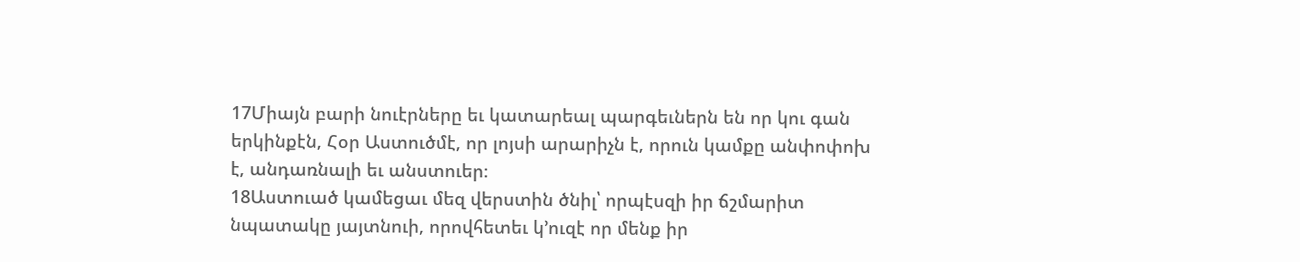17Միայն բարի նուէրները եւ կատարեալ պարգեւներն են որ կու գան երկինքէն, Հօր Աստուծմէ, որ լոյսի արարիչն է, որուն կամքը անփոփոխ է, անդառնալի եւ անստուեր։
18Աստուած կամեցաւ մեզ վերստին ծնիլ՝ որպէսզի իր ճշմարիտ նպատակը յայտնուի, որովհետեւ կ՚ուզէ որ մենք իր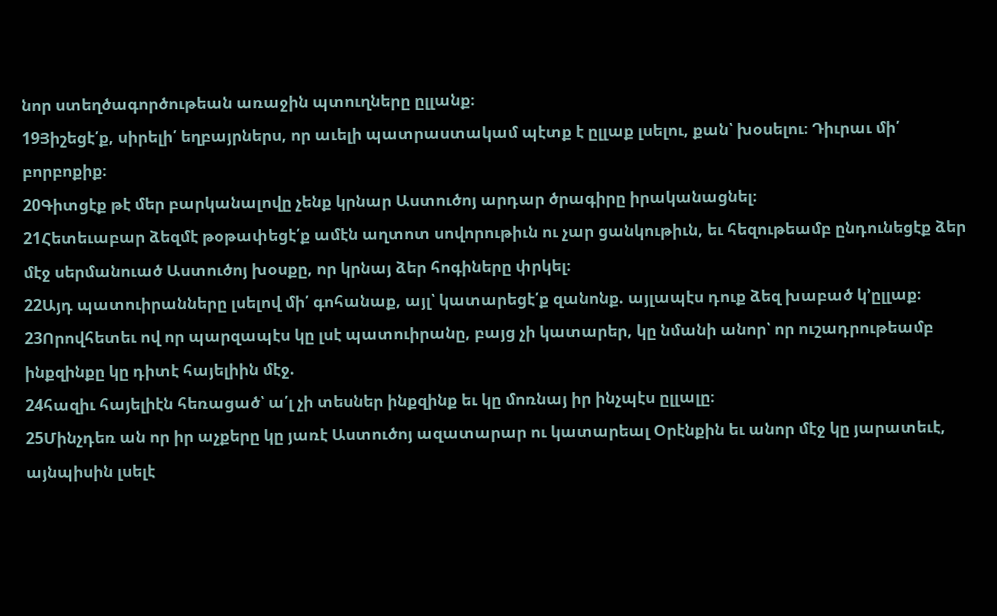նոր ստեղծագործութեան առաջին պտուղները ըլլանք։
19Յիշեցէ՛ք, սիրելի՛ եղբայրներս, որ աւելի պատրաստակամ պէտք է ըլլաք լսելու, քան՝ խօսելու։ Դիւրաւ մի՛ բորբոքիք։
20Գիտցէք թէ մեր բարկանալովը չենք կրնար Աստուծոյ արդար ծրագիրը իրականացնել։
21Հետեւաբար ձեզմէ թօթափեցէ՛ք ամէն աղտոտ սովորութիւն ու չար ցանկութիւն, եւ հեզութեամբ ընդունեցէք ձեր մէջ սերմանուած Աստուծոյ խօսքը, որ կրնայ ձեր հոգիները փրկել։
22Այդ պատուիրանները լսելով մի՛ գոհանաք, այլ՝ կատարեցէ՛ք զանոնք. այլապէս դուք ձեզ խաբած կ՚ըլլաք։
23Որովհետեւ ով որ պարզապէս կը լսէ պատուիրանը, բայց չի կատարեր, կը նմանի անոր՝ որ ուշադրութեամբ ինքզինքը կը դիտէ հայելիին մէջ.
24հազիւ հայելիէն հեռացած՝ ա՛լ չի տեսներ ինքզինք եւ կը մոռնայ իր ինչպէս ըլլալը։
25Մինչդեռ ան որ իր աչքերը կը յառէ Աստուծոյ ազատարար ու կատարեալ Օրէնքին եւ անոր մէջ կը յարատեւէ, այնպիսին լսելէ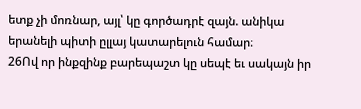ետք չի մոռնար, այլ՝ կը գործադրէ զայն. անիկա երանելի պիտի ըլլայ կատարելուն համար։
26Ով որ ինքզինք բարեպաշտ կը սեպէ եւ սակայն իր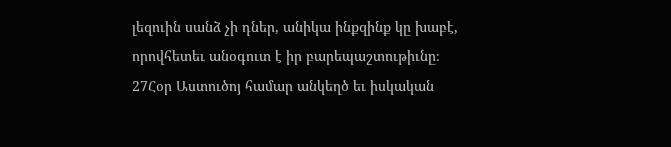լեզուին սանձ չի դներ, անիկա ինքզինք կը խաբէ, որովհետեւ անօգուտ է իր բարեպաշտութիւնը։
27Հօր Աստուծոյ համար անկեղծ եւ իսկական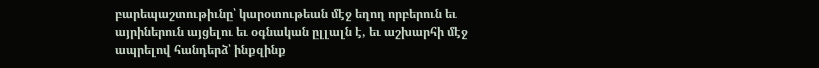բարեպաշտութիւնը՝ կարօտութեան մէջ եղող որբերուն եւ այրիներուն այցելու եւ օգնական ըլլալն է, եւ աշխարհի մէջ ապրելով հանդերձ՝ ինքզինք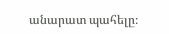անարատ պահելը։